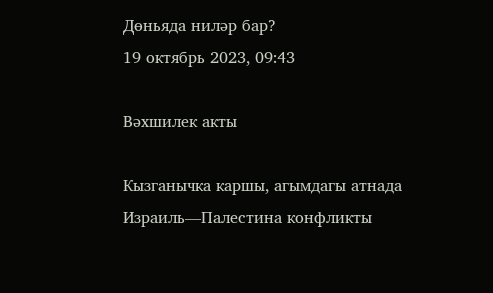Дөньяда ниләр бар?
19 октябрь 2023, 09:43

Вәхшилек акты

Кызганычка каршы, агымдагы атнада Израиль—Палестина конфликты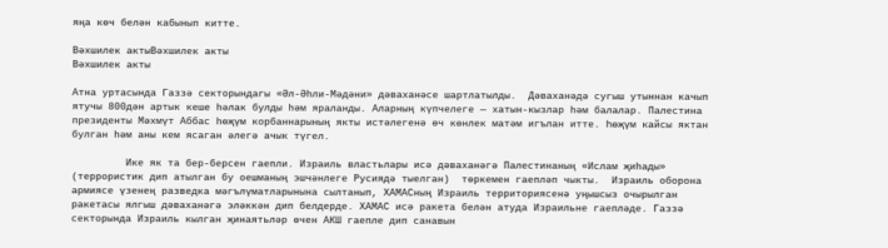яңа көч белән кабынып китте.

Вәхшилек актыВәхшилек акты
Вәхшилек акты

Атна уртасында Газзә секторындагы «Әл-Әһли-Мәдәни» дәваханәсе шартлатылды.  Дәваханәдә сугыш утыннан качып ятучы 800дән артык кеше һәлак булды һәм яраланды. Аларның күпчелеге — хатын-кызлар һәм балалар. Палестина президенты Мәхмүт Аббас һөҗүм корбаннарының якты истәлегенә өч көнлек матәм игълан итте. Һөҗүм кайсы яктан булган һәм аны кем ясаган әлегә ачык түгел.

         Ике як та бер-берсен гаепли. Израиль властьлары исә дәваханәгә Палестинаның «Ислам җиһады» (террористик дип атылган бу оешманың эшчәнлеге Русиядә тыелган)  төркемен гаепләп чыкты.  Израиль оборона армиясе үзенең разведка мәгълүматларынына сылтанып, ХАМАСның Израиль территориясенә уңышсыз очырылган ракетасы ялгыш дәваханәгә эләккән дип белдерде. ХАМАС исә ракета белән атуда Израильне гаепләде. Газзә секторында Израиль кылган җинаятьләр өчен АКШ гаепле дип санавын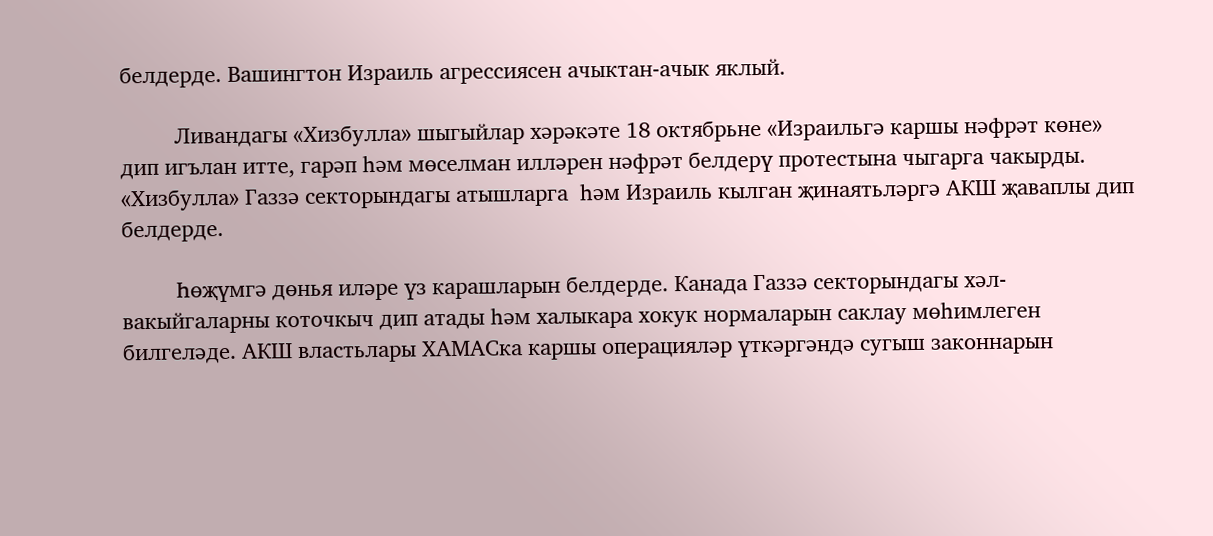белдерде. Вашингтон Израиль агрессиясен ачыктан-ачык яклый.

         Ливандагы «Хизбулла» шыгыйлар хәрәкәте 18 октябрьне «Израильгә каршы нәфрәт көне» дип игълан итте, гарәп һәм мөселман илләрен нәфрәт белдерү протестына чыгарга чакырды.  «Хизбулла» Газзә секторындагы атышларга  һәм Израиль кылган җинаятьләргә АКШ җаваплы дип белдерде.

         Һөҗүмгә дөнья иләре үз карашларын белдерде. Канада Газзә секторындагы хәл-вакыйгаларны коточкыч дип атады һәм халыкара хокук нормаларын саклау мөһимлеген билгеләде. АКШ властьлары ХАМАСка каршы операцияләр үткәргәндә сугыш законнарын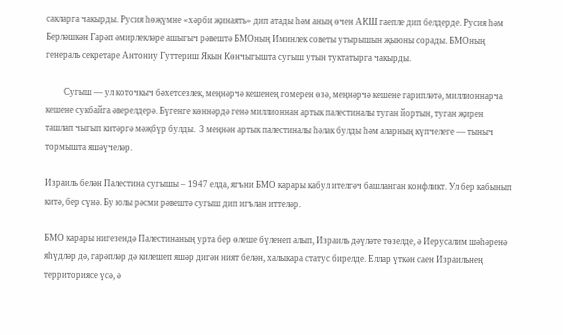сакларга чакырды. Русия һөҗүмне «хәрби җинаять» дип атады һәм аның өчен АКШ гаепле дип белдерде. Русия һәм Берләшкән Гарәп әмирлекләре ашыгыч рәвештә БМОның Иминлек советы утырышын җыюны сорады. БМОның генераль секретаре Антониу Гуттериш Якын Көнчыгышта сугыш утын туктатырга чакырды.

         Сугыш — ул коточкыч бәхетсезлек, меңнәрчә кешенең гомерен өзә, меңнәрчә кешене гарипләтә, миллионнарча кешене сукбайга әверелдерә. Бүгенге көннәрдә генә миллионнан артык палестиналы туган йортын, туган җирен ташлап чыгып китәргә мәҗбүр булды.  3 меңнән артык палестиналы һәлак булды һәм аларның күпчелеге — тыныч тормышта яшәүчеләр.

Израиль белән Палестина сугышы – 1947 елда, ягъни БМО карары кабул ителгәч башланган конфликт. Ул бер кабынып китә, бер сүнә. Бу юлы рәсми рәвештә сугыш дип игълан иттеләр.

БМО карары нигезендә Палестинаның урта бер өлеше бүленеп алып, Израиль дәүләте төзелде, ә Иерусалим шәһәренә яһүдләр дә, гарәпләр дә килешеп яшәр дигән ният белән, халыкара статус бирелде. Еллар үткән саен Израильнең территориясе үсә, ә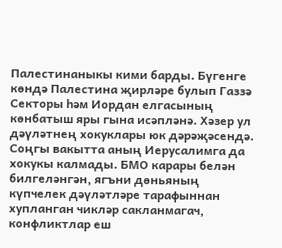Палестинаныкы кими барды. Бүгенге көндә Палестина җирләре булып Газзә Секторы һәм Иордан елгасының көнбатыш яры гына исәпләнә. Хәзер ул дәүләтнең хокуклары юк дәрәҗәсендә. Соңгы вакытта аның Иерусалимга да хокукы калмады. БМО карары белән билгеләнгән, ягъни дөньяның күпчелек дәүләтләре тарафыннан хупланган чикләр сакланмагач, конфликтлар еш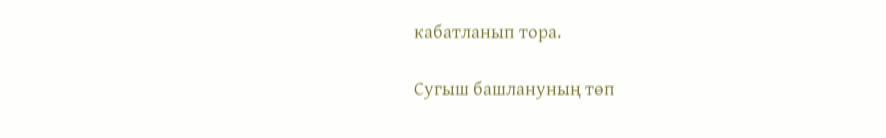кабатланып тора.

Сугыш башлануның төп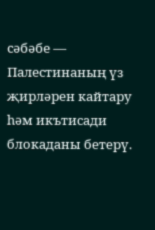сәбәбе — Палестинаның үз җирләрен кайтару һәм икътисади блокаданы бетерү.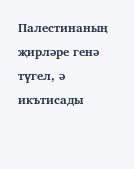Палестинаның җирләре генә түгел, ә икътисады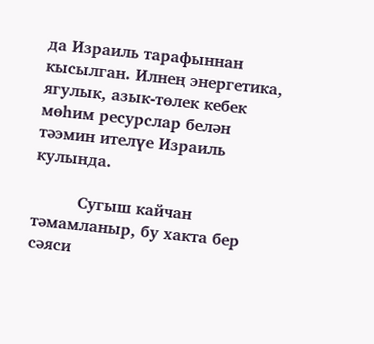да Израиль тарафыннан кысылган. Илнең энергетика, ягулык, азык-төлек кебек мөһим ресурслар белән тәэмин ителүе Израиль кулында.

         Сугыш кайчан тәмамланыр, бу хакта бер сәяси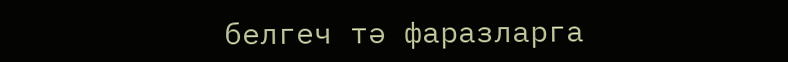белгеч тә фаразларга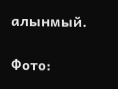алынмый.

Фото: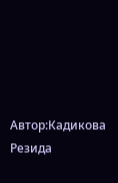Автор:Кадикова Резида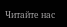Читайте нас